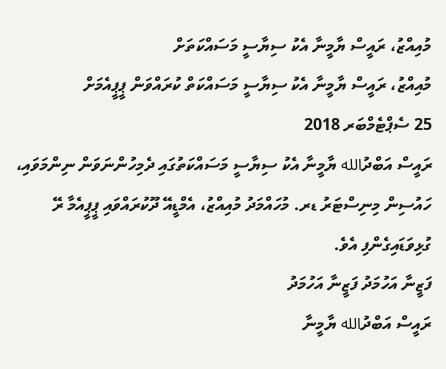މުއިއްޒު، ރައީސް ޔާމީނާ އެކު ސިޔާސީ މަސައްކަތަށް
މުއިއްޒު، ރައީސް ޔާމީނާ އެކު ސިޔާސީ މަސައްކަތް ކުރައްވަން ޕީޕީއެމަށް
25 ސެޕްޓެމްބަރ 2018
ރައީސް އަބްދުالله ޔާމީނާ އެކު ސިޔާސީ މަސައްކަތުގައި ދެމިހުންނަވަން ނިންމަވައި، ހައުސިން މިނިސްޓަރު ޑރ. މުހައްމަދު މުއިއްޒު، އެމްޑީއޭ ދޫކުރައްވައި ޕީޕީއެމާ ރޭ ގުޅިވަޑައިގެންފި އެވެ.
ފަޒީނާ އަހުމަދު ފަޒީނާ އަހުމަދު
ރައީސް އަބްދުالله ޔާމީނާ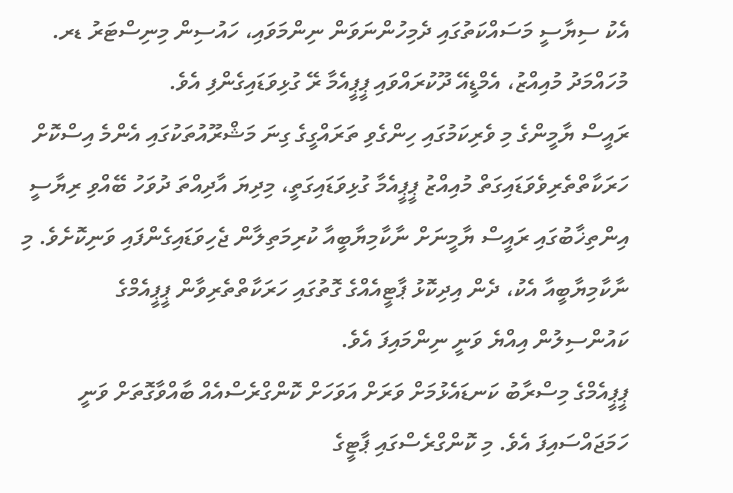އެކު ސިޔާސީ މަސައްކަތުގައި ދެމިހުންނަވަން ނިންމަވައި، ހައުސިން މިނިސްޓަރު ޑރ. މުހައްމަދު މުއިއްޒު، އެމްޑީއޭ ދޫކުރައްވައި ޕީޕީއެމާ ރޭ ގުޅިވަޑައިގެންފި އެވެ.
ރައީސް ޔާމީންގެ މި ވެރިކަމުގައި ހިންގެވި ތަރައްގީގެ ގިނަ މަޝްރޫއުތަކުގައި އެންމެ އިސްކޮށް ހަރަކާތްތެރިވެވަޑައިގަތް މުއިއްޒު ޕީޕީއެމާ ގުޅިވަޑައިގަތީ، މިދިޔަ އާދިއްތަ ދުވަހު ބޭއްވި ރިޔާސީ އިންތިޚާބުގައި ރައީސް ޔާމީނަށް ނާކާމިޔާބީއާ ކުރިމަތިލާން ޖެހިވަޑައިގެންފައި ވަނިކޮށެވެ. މި ނާކާމިޔާބީއާ އެކު، ދެން އިދިކޮޅު ޕާޓީއެއްގެ ގޮތުގައި ހަރަކާތްތެރިވާން ޕީޕީއެމްގެ ކައުންސިލުން އިއްޔެ ވަނީ ނިންމައިފަ އެވެ.
ޕީޕީއެމްގެ މިސްރާބު ކަނޑައެޅުމަށް ވަރަށް އަވަހަށް ކޮންގްރެސްއެއް ބާއްވާގޮތަށް ވަނީ ހަމަޖައްސައިފަ އެވެ. މި ކޮންގްރެސްގައި ޕާޓީގެ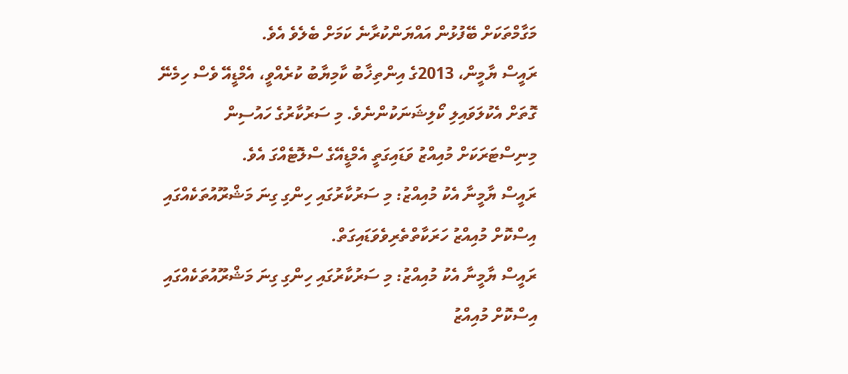މަގާމްތަކަށް ބޭފުޅުން އައްޔަންކުރާނެ ކަމަށް ބެލެވެ އެވެ.
ރައީސް ޔާމީން، 2013ގެ އިންތިޚާބު ކާމިޔާބު ކުރެއްވީ، އެމްޑީއޭ ވެސް ހިމެނޭ ގޮތަށް އެކުލަވައިލި ކޯލިޝަނަކުންނެވެ. މި ސަރުކާރުގެ ހައުސިން މިނިސްޓަރަކަށް މުއިއްޒު ވަޑައިގަތީ އެމްޑީއޭގެ ސްލޮޓެއްގަ އެވެ.
ރައީސް ޔާމީނާ އެކު މުއިއްޒު: މި ސަރުކާރުގައި ހިންގި ގިނަ މަޝްރޫއުތަކެއްގައި އިސްކޮށް މުއިއްޒު ހަރަކާތްތެރިވެވަޑައިގަތް.
ރައީސް ޔާމީނާ އެކު މުއިއްޒު: މި ސަރުކާރުގައި ހިންގި ގިނަ މަޝްރޫއުތަކެއްގައި އިސްކޮށް މުއިއްޒު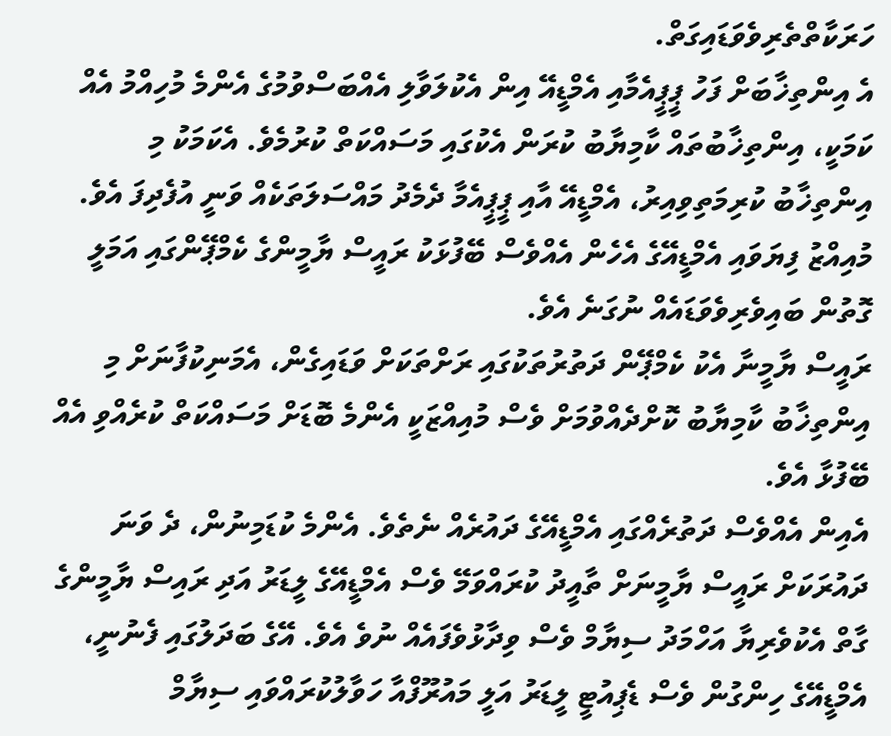ހަރަކާތްތެރިވެވަޑައިގަތް.
އެ އިންތިޚާބަށް ފަހު ޕީޕީއެމާއި އެމްޑީއޭ އިން އެކުލަވާލި އެއްބަސްވުމުގެ އެންމެ މުހިއްމު އެއް ކަމަކީ، އިންތިޚާބުތައް ކާމިޔާބު ކުރަން އެކުގައި މަސައްކަތް ކުރުމެވެ. އެކަމަކު މި އިންތިޚާބު ކުރިމަތިވިއިރު، އެމްޑީއޭ އާއި ޕީޕީއެމާ ދެމެދު މައްސަލަތަކެއް ވަނީ އުފެދިފަ އެވެ. މުއިއްޒު ފިޔަވައި އެމްޑީއޭގެ އެހެން އެއްވެސް ބޭފުޅަކު ރައީސް ޔާމީންގެ ކެމްޕޭންގައި އަމަލީ ގޮތުން ބައިވެރިވެވަޑައެއް ނުގަނެ އެވެ.
ރައީސް ޔާމީނާ އެކު ކެމްޕޭން ދަތުރުތަކުގައި ރަށްތަކަށް ވަޑައިގެން، އެމަނިކުފާނަށް މި އިންތިޚާބު ކާމިޔާބު ކޮށްދެއްވުމަށް ވެސް މުއިއްޒަކީ އެންމެ ބޮޑަށް މަސައްކަތް ކުރެއްވި އެއް ބޭފުޅާ އެވެ.
އެއިން އެއްވެސް ދަތުރެއްގައި އެމްޑީއޭގެ ދައުރެއް ނެތެވެ. އެންމެ ކުޑަމިނުން، ދެ ވަނަ ދައުރަކަށް ރައީސް ޔާމީނަށް ތާއީދު ކުރައްވަމޭ ވެސް އެމްޑީއޭގެ ލީޑަރު އަދި ރައިސް ޔާމީންގެ ގާތް އެކުވެރިޔާ އަހްމަދު ސިޔާމް ވެސް ވިދާޅުވެފައެއް ނުވެ އެވެ. އޭގެ ބަދަލުގައި ފެނުނީ، އެމްޑީއޭގެ ހިންގުން ވެސް ޑެޕިއުޓީ ލީޑަރު އަލީ މައުރޫފްއާ ހަވާލުކުރައްވައި ސިޔާމް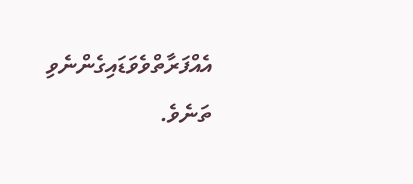އެއްފަރާތްވެވަޑައިގެންނެވި ތަނެވެ.